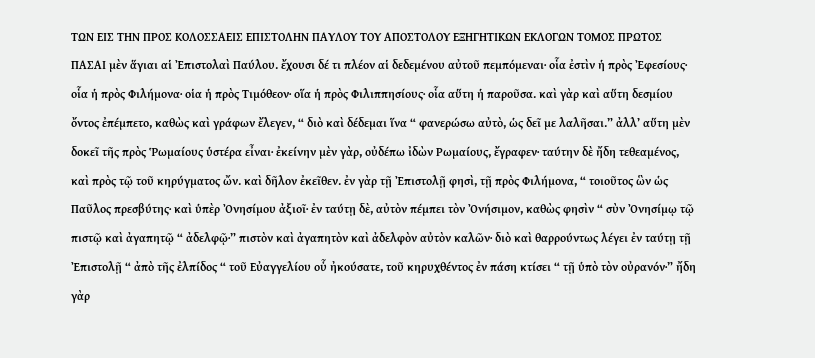ΤΩΝ ΕΙΣ ΤΗΝ ΠΡΟΣ ΚΟΛΟΣΣΑΕΙΣ ΕΠΙΣΤΟΛΗΝ ΠΑΥΛΟΥ ΤΟΥ ΑΠΟΣΤΟΛΟΥ ΕΞΗΓΗΤΙΚΩΝ ΕΚΛΟΓΩΝ ΤΟΜΟΣ ΠΡΩΤΟΣ ΠΑΣΑΙ μὲν ἅγιαι αἱ Ἐπιστολαὶ Παύλου. ἔχουσι δέ τι πλέον αἱ δεδεμένου αὐτοῦ πεμπόμεναι· οἷα ἐστὶν ἡ πρὸς Ἐφεσίους· οἷα ἡ πρὸς Φιλήμονα· οἱα ἡ πρὸς Τιμόθεον· οἵα ἡ πρὸς Φιλιππησίους· οἷα αὕτη ἡ παροῦσα. καὶ γὰρ καὶ αὕτη δεσμίου ὄντος ἐπέμπετο, καθὼς καὶ γράφων ἔλεγεν, “ διὸ καὶ δέδεμαι ἵνα “ φανερώσω αὐτὸ, ὡς δεῖ με λαλῆσαι.” ἀλλ’ αὕτη μὲν δοκεῖ τῆς πρὸς Ῥωμαίους ὑστέρα εἶναι· ἐκείνην μὲν γὰρ, οὐδέπω ἰδὼν Ρωμαίους, ἔγραφεν· ταύτην δὲ ἤδη τεθεαμένος, καὶ πρὸς τῷ τοῦ κηρύγματος ὤν. καὶ δῆλον ἐκεῖθεν. ἐν γὰρ τῇ Ἐπιστολῇ φησὶ, τῇ πρὸς Φιλήμονα, “ τοιοῦτος ὣν ὡς Παῦλος πρεσβύτης· καὶ ὑπὲρ Ὀνησίμου ἀξιοῖ· ἐν ταύτῃ δὲ, αὐτὸν πέμπει τὸν Ὀνήσιμον, καθὼς φησὶν “ σὺν Ὀνησίμῳ τῷ πιστῷ καὶ ἀγαπητῷ “ ἀδελφῷ·” πιστὸν καὶ ἀγαπητὸν καὶ ἀδελφὸν αὐτὸν καλῶν· διὸ καὶ θαρρούντως λέγει ἐν ταύτῃ τῇ Ἐπιστολῇ “ ἀπὸ τῆς ἐλπίδος “ τοῦ Εὐαγγελίου οὗ ἠκούσατε, τοῦ κηρυχθέντος ἐν πάση κτίσει “ τῇ ὑπὸ τὸν οὐρανόν·” ἤδη γὰρ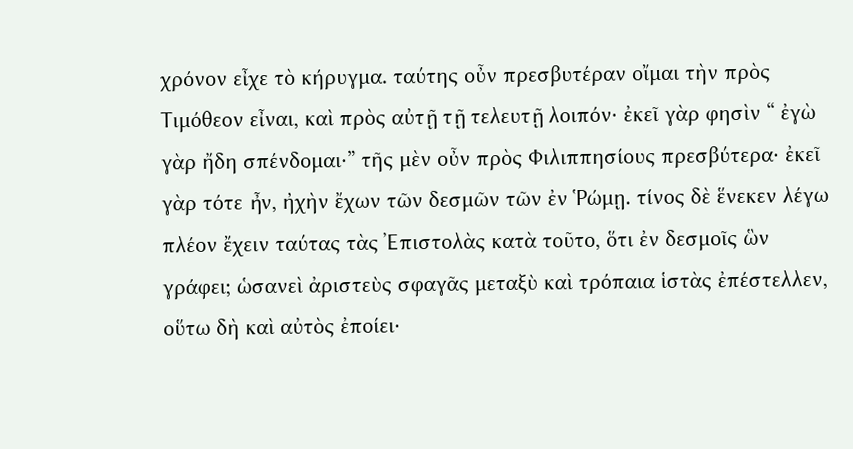χρόνον εἶχε τὸ κήρυγμα. ταύτης οὖν πρεσβυτέραν οἴμαι τὴν πρὸς Τιμόθεον εἶναι, καὶ πρὸς αὐτῇ τῇ τελευτῇ λοιπόν· ἐκεῖ γὰρ φησὶν “ ἐγὼ γὰρ ἤδη σπένδομαι·” τῆς μὲν οὖν πρὸς Φιλιππησίους πρεσβύτερα· ἐκεῖ γὰρ τότε ἦν, ἠχὴν ἔχων τῶν δεσμῶν τῶν ἐν Ῥώμῃ. τίνος δὲ ἕνεκεν λέγω πλέον ἔχειν ταύτας τὰς Ἐπιστολὰς κατὰ τοῦτο, ὅτι ἐν δεσμοῖς ὣν γράφει; ὡσανεὶ ἀριστεὺς σφαγᾶς μεταξὺ καὶ τρόπαια ἱστὰς ἐπέστελλεν, οὕτω δὴ καὶ αὐτὸς ἐποίει·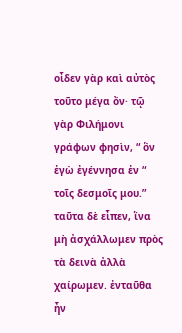οἶδεν γὰρ καὶ αὐτὸς τοῦτο μέγα ὄν· τῷ γὰρ Φιλήμονι γράφων φησὶν, “ ὃν ἐγὼ ἐγέννησα ἐν “ τοῖς δεσμοῖς μου.” ταῦτα δὲ εἶπεν, ἵνα μὴ ἀσχάλλωμεν πρὸς τὰ δεινὰ ἀλλὰ χαίρωμεν. ἐνταῦθα ἦν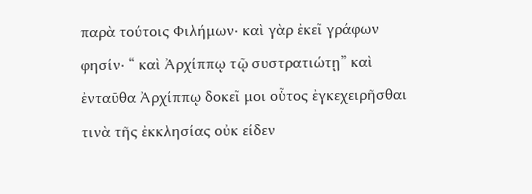παρὰ τούτοις Φιλήμων· καὶ γὰρ ἐκεῖ γράφων φησίν· “ καὶ Ἀρχίππῳ τῷ συστρατιώτῃ” καὶ ἐνταῦθα Ἀρχίππῳ δοκεῖ μοι οὗτος ἐγκεχειρῆσθαι τινὰ τῆς ἐκκλησίας οὐκ είδεν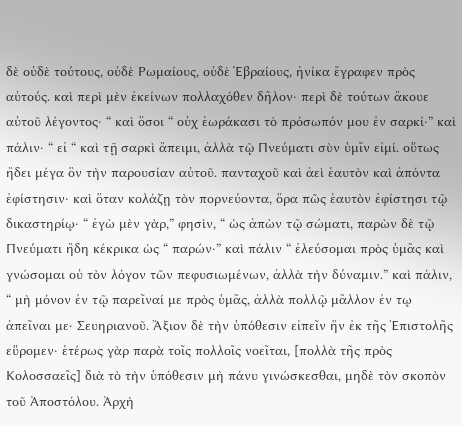δὲ οὐδὲ τούτους, οὐδὲ Ρωμαίους, οὐδὲ Ἑβραίους, ἡνίκα ἔγραφεν πρὸς αὐτούς. καὶ περὶ μὲν ἐκείνων πολλαχόθεν δῆλον· περὶ δὲ τούτων ἄκουε αὐτοῦ λέγοντος· “ καὶ ὅσοι “ οὐχ ἑωράκασι τὸ πρόσωπόν μου ἐν σαρκί·” καὶ πάλιν· “ εἰ “ καὶ τῇ σαρκὶ ἄπειμι, ἀλλὰ τῷ Πνεύματι σὺν ὑμῖν εἰμί. οὕτως ἤδει μέγα ὃν τὴν παρουσίαν αὐτοῦ. πανταχοῦ καὶ ἀεὶ ἑαυτὸν καὶ ἀπόντα ἐφίστησιν· καὶ ὅταν κολάζῃ τὸν πορνεύοντα, ὅρα πῶς ἑαυτὸν ἐφίστησι τῷ δικαστηρίῳ· “ ἐγὼ μὲν γὰρ,” φησὶν, “ ὡς ἀπὼν τῷ σώματι, παρὼν δὲ τῷ Πνεύματι ἤδη κέκρικα ὡς “ παρών·” καὶ πάλιν “ ἐλεύσομαι πρὸς ὑμᾶς καὶ γνώσομαι οὐ τὸν λόγον τῶν πεφυσιωμένων, ἀλλὰ τὴν δύναμιν.” καὶ πάλιν, “ μὴ μόνον ἐν τῷ παρεῖναί με πρὸς ὑμᾶς, ἀλλὰ πολλῷ μᾶλλον ἐν τῳ ἀπεῖναι με· Σευηριανοῦ. Ἄξιον δὲ τὴν ὑπόθεσιν εἰπεῖν ἣν ἐκ τῆς Ἐπιστολῆς εὕρομεν· ἑτέρως γὰρ παρὰ τοῖς πολλοῖς νοεῖται, [πολλὰ τῆς πρὸς Κολοσσαεῖς] διὰ τὸ τὴν ὑπόθεσιν μὴ πάνυ γινώσκεσθαι, μηδὲ τὸν σκοπὸν τοῦ Ἀποστόλου. Ἀρχὴ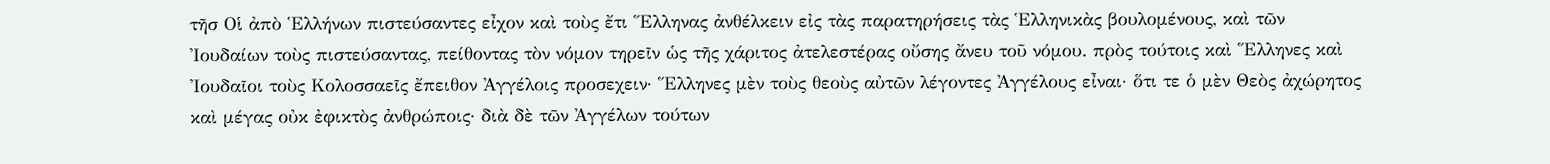τῆσ Οἱ ἀπὸ Ἑλλήνων πιστεύσαντες εἶχον καὶ τοὺς ἔτι Ἕλληνας ἀνθέλκειν εἰς τὰς παρατηρήσεις τὰς Ἑλληνικὰς βουλομένους, καὶ τῶν Ἰουδαίων τοὺς πιστεύσαντας, πείθοντας τὸν νόμον τηρεῖν ὡς τῆς χάριτος ἀτελεστέρας οὔσης ἄνευ τοῦ νόμου. πρὸς τούτοις καὶ Ἕλληνες καὶ Ἰουδαῖοι τοὺς Κολοσσαεῖς ἔπειθον Ἀγγέλοις προσεχειν· Ἕλληνες μὲν τοὺς θεοὺς αὐτῶν λέγοντες Ἀγγέλους εἶναι· ὅτι τε ὁ μὲν Θεὸς ἀχώρητος καὶ μέγας οὐκ ἐφικτὸς ἀνθρώποις· διὰ δὲ τῶν Ἀγγέλων τούτων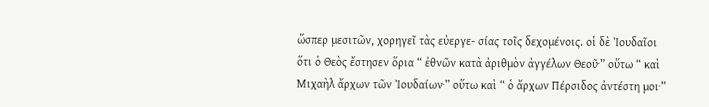ὥσπερ μεσιτῶν, χορηγεῖ τὰς εὐεργε- σίας τοῖς δεχομένοις. οἱ δὲ Ἰουδαῖοι ὅτι ὁ Θεὸς ἔστησεν ὅρια “ ἐθνῶν κατὰ ἀριθμὸν ἀγγέλων Θεοῦ·” οὕτω “ καὶ Μιχαὴλ ἄρχων τῶν Ἰουδαίων·” οὕτω καὶ “ ὁ ἄρχων Πέρσιδος ἀντέστη μοι·”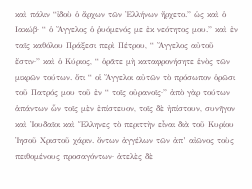καὶ πάλιν “ἰδοὺ ὁ ἄρχων τῶν Ἐλλήνων ἤρχετο.” ὡς καὶ ὁ Ιακώβ· “ ὁ Ἄγγελος ὁ ῥυόμενός με ἐκ νεότητος μου.” καὶ ἐν ταῖς καθόλου Πράξεσι περὶ Πέτρου, “ Ἄγγελος αὐτοῦ ἔστιν·” καὶ ὁ Κύριος, “ ὁρᾶτε μὴ καταφρονήσητε ἑνὸς τῶν μικρῶν τούτων. ὅτι “ οἱ Ἄγγελοι αὐτῶν τὸ πρόσωπον ὁρῶσι τοῦ Πατρός μου τοῦ ἐν “ τοῖς οὐρανοῖς·” ἀπὸ γὰρ τούτων ἁπάντων ὧν τοῖς μὲν ἐπίστευον, τοῖς δὲ ἠπίστουν, συνῆγον καὶ Ἰουδαῖοι καὶ Ἕλληνες τὸ περιττὴν εἶναι διὰ τοῦ Κυρίου Ἰησοῦ Χριστοῦ χάριν. ὄντων ἀγγέλων τῶν ἀπ’ αἰῶνος τοὺς πειθομένους προσαγόντων· ἀτελὲς δὲ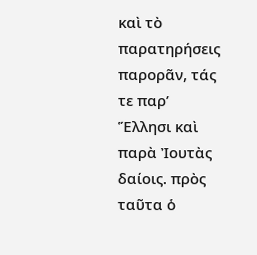καὶ τὸ παρατηρήσεις παρορᾶν, τάς τε παρ’ Ἕλλησι καὶ παρὰ Ἰουτὰς δαίοις. πρὸς ταῦτα ὁ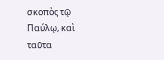σκοπὸς τῷ Παύλῳ, καὶ ταῦτα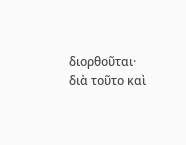διορθοῦται· διὰ τοῦτο καὶ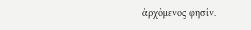ἀρχόμενος φησίν.